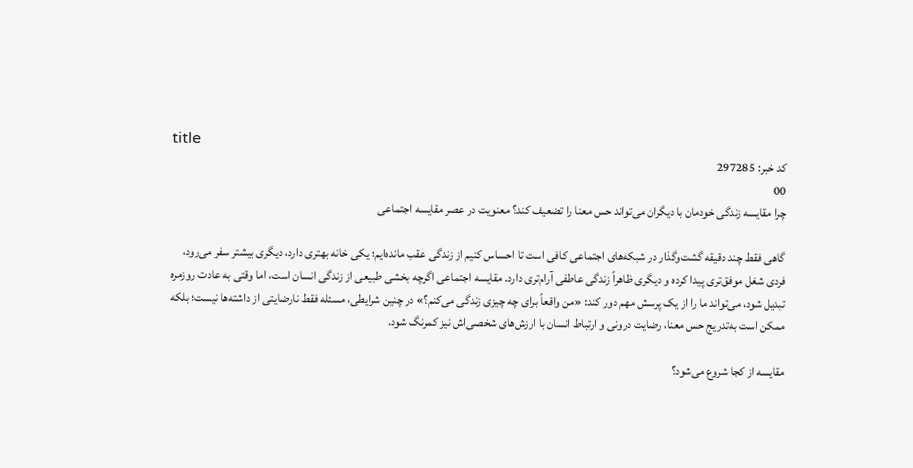title
کد خبر: 297285
00
چرا مقایسه زندگی خودمان با دیگران می‌تواند حس معنا را تضعیف کند؟ معنویت در عصر مقایسه اجتماعی

گاهی فقط چند دقیقه گشت‌وگذار در شبکه‌های اجتماعی کافی است تا احساس کنیم از زندگی عقب مانده‌ایم؛ یکی خانه بهتری دارد، دیگری بیشتر سفر می‌رود، فردی شغل موفق‌تری پیدا کرده و دیگری ظاهراً زندگی عاطفی آرام‌تری دارد. مقایسه اجتماعی اگرچه بخشی طبیعی از زندگی انسان است، اما وقتی به عادت روزمره تبدیل شود، می‌تواند ما را از یک پرسش مهم دور کند: «من واقعاً برای چه چیزی زندگی می‌کنم؟» در چنین شرایطی، مسئله فقط نارضایتی از داشته‌ها نیست؛ بلکه ممکن است به‌تدریج حس معنا، رضایت درونی و ارتباط انسان با ارزش‌های شخصی‌اش نیز کمرنگ شود.

مقایسه از کجا شروع می‌شود؟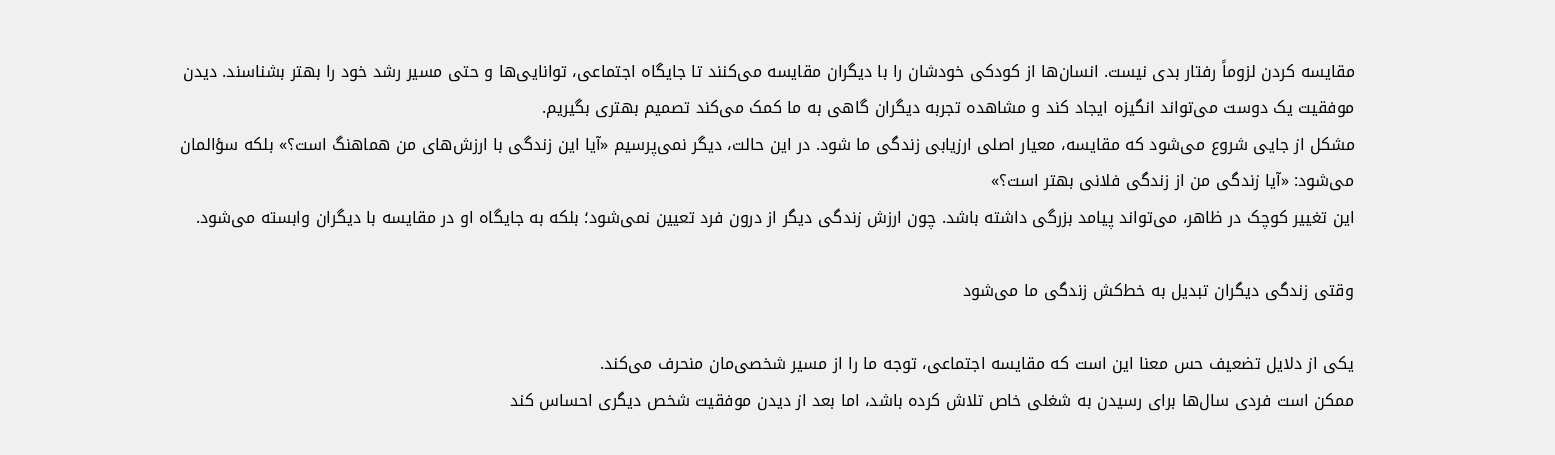مقایسه کردن لزوماً رفتار بدی نیست. انسان‌ها از کودکی خودشان را با دیگران مقایسه می‌کنند تا جایگاه اجتماعی، توانایی‌ها و حتی مسیر رشد خود را بهتر بشناسند. دیدن موفقیت یک دوست می‌تواند انگیزه ایجاد کند و مشاهده تجربه دیگران گاهی به ما کمک می‌کند تصمیم بهتری بگیریم.
مشکل از جایی شروع می‌شود که مقایسه، معیار اصلی ارزیابی زندگی ما شود. در این حالت، دیگر نمی‌پرسیم «آیا این زندگی با ارزش‌های من هماهنگ است؟» بلکه سؤالمان می‌شود: «آیا زندگی من از زندگی فلانی بهتر است؟»
این تغییر کوچک در ظاهر، می‌تواند پیامد بزرگی داشته باشد. چون ارزش زندگی دیگر از درون فرد تعیین نمی‌شود؛ بلکه به جایگاه او در مقایسه با دیگران وابسته می‌شود.

وقتی زندگی دیگران تبدیل به خط‌کش زندگی ما می‌شود

یکی از دلایل تضعیف حس معنا این است که مقایسه اجتماعی، توجه ما را از مسیر شخصی‌مان منحرف می‌کند.
ممکن است فردی سال‌ها برای رسیدن به شغلی خاص تلاش کرده باشد، اما بعد از دیدن موفقیت شخص دیگری احساس کند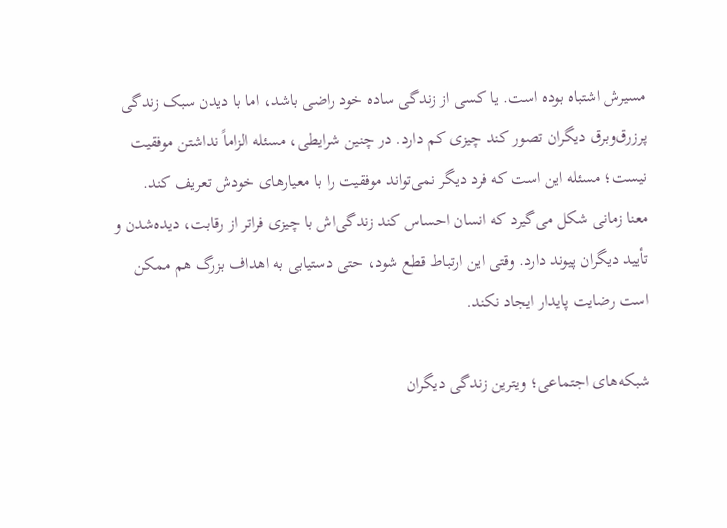مسیرش اشتباه بوده است. یا کسی از زندگی ساده خود راضی باشد، اما با دیدن سبک زندگی پرزرق‌وبرق دیگران تصور کند چیزی کم دارد. در چنین شرایطی، مسئله الزاماً نداشتن موفقیت نیست؛ مسئله این است که فرد دیگر نمی‌تواند موفقیت را با معیارهای خودش تعریف کند.
معنا زمانی شکل می‌گیرد که انسان احساس کند زندگی‌اش با چیزی فراتر از رقابت، دیده‌شدن و تأیید دیگران پیوند دارد. وقتی این ارتباط قطع شود، حتی دستیابی به اهداف بزرگ هم ممکن است رضایت پایدار ایجاد نکند.

شبکه‌های اجتماعی؛ ویترین زندگی دیگران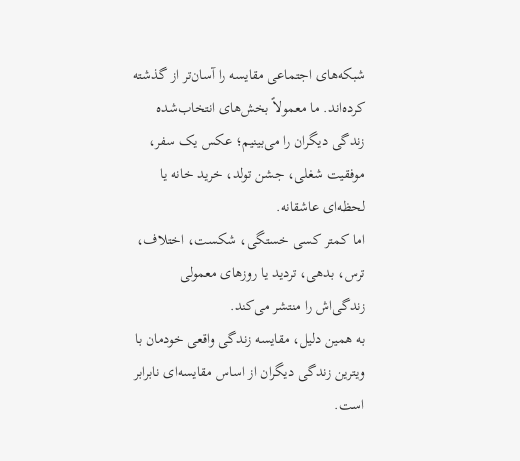شبکه‌های اجتماعی مقایسه را آسان‌تر از گذشته کرده‌اند. ما معمولاً بخش‌های انتخاب‌شده زندگی دیگران را می‌بینیم؛ عکس یک سفر، موفقیت شغلی، جشن تولد، خرید خانه یا لحظه‌ای عاشقانه.
اما کمتر کسی خستگی، شکست، اختلاف، ترس، بدهی، تردید یا روزهای معمولی زندگی‌اش را منتشر می‌کند.
به همین دلیل، مقایسه زندگی واقعی خودمان با ویترین زندگی دیگران از اساس مقایسه‌ای نابرابر است.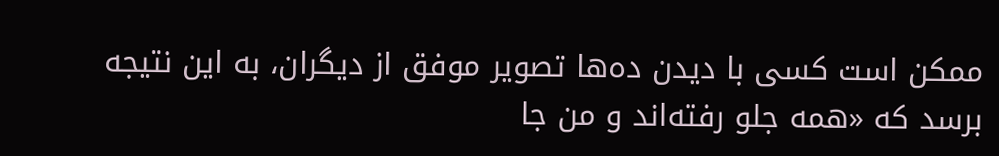ممکن است کسی با دیدن ده‌ها تصویر موفق از دیگران، به این نتیجه برسد که «همه جلو رفته‌اند و من جا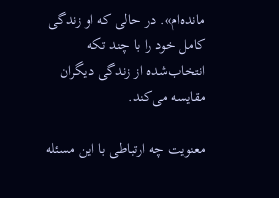مانده‌ام». در حالی که او زندگی کامل خود را با چند تکه انتخاب‌شده از زندگی دیگران مقایسه می‌کند.

معنویت چه ارتباطی با این مسئله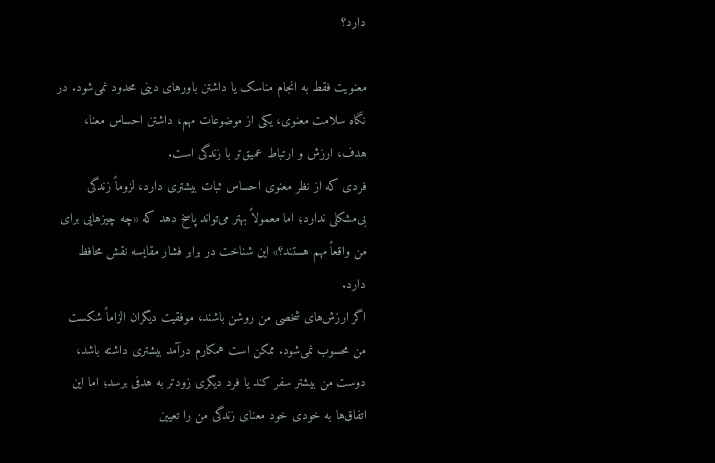دارد؟

معنویت فقط به انجام مناسک یا داشتن باورهای دینی محدود نمی‌شود. در نگاه سلامت معنوی، یکی از موضوعات مهم، داشتن احساس معنا، هدف، ارزش و ارتباط عمیق‌تر با زندگی است.
فردی که از نظر معنوی احساس ثبات بیشتری دارد، لزوماً زندگی بی‌مشکلی ندارد؛ اما معمولاً بهتر می‌تواند پاسخ دهد که «چه چیزهایی برای من واقعاً مهم هستند؟» این شناخت در برابر فشار مقایسه نقش محافظ دارد.
اگر ارزش‌های شخصی من روشن باشند، موفقیت دیگران الزاماً شکست من محسوب نمی‌شود. ممکن است همکارم درآمد بیشتری داشته باشد، دوست من بیشتر سفر کند یا فرد دیگری زودتر به هدفی برسد؛ اما این اتفاق‌ها به خودی خود معنای زندگی من را تعیین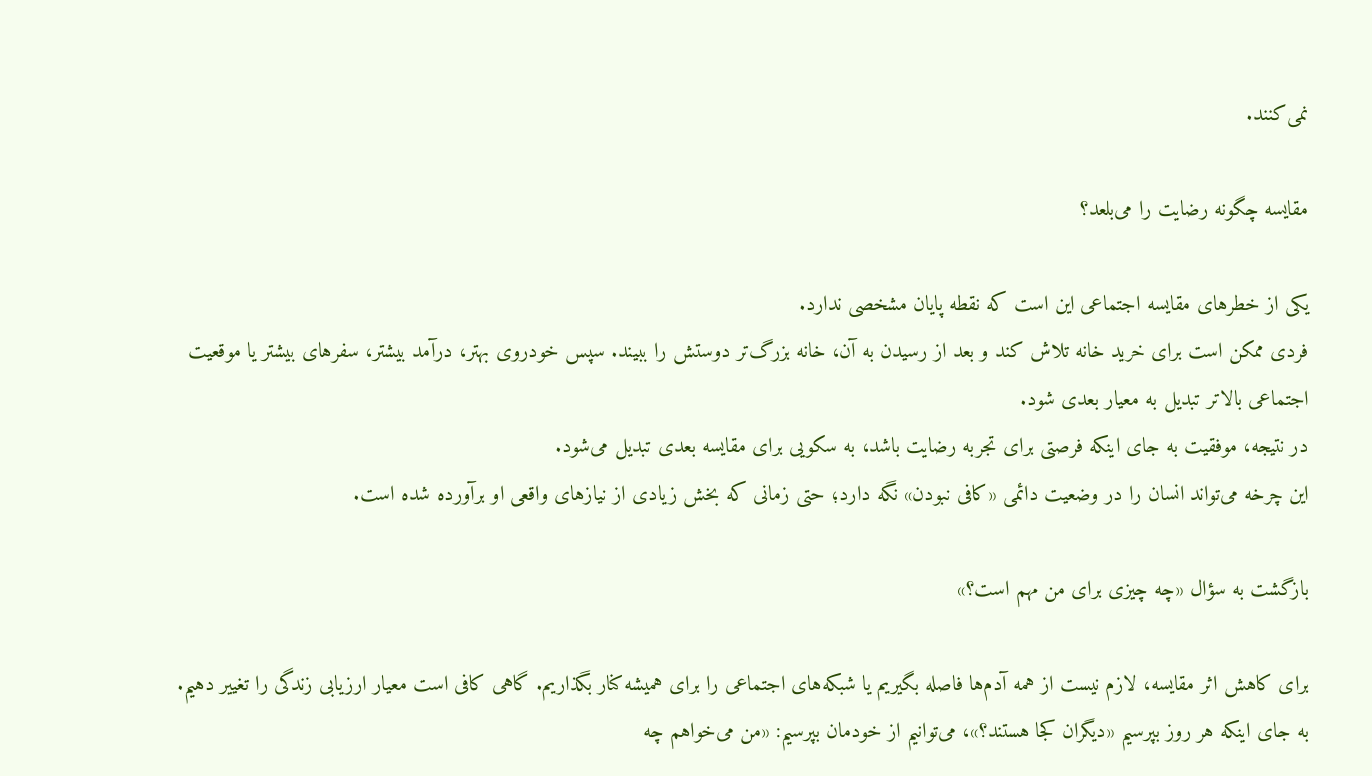نمی‌کنند.

مقایسه چگونه رضایت را می‌بلعد؟

یکی از خطرهای مقایسه اجتماعی این است که نقطه پایان مشخصی ندارد.
فردی ممکن است برای خرید خانه تلاش کند و بعد از رسیدن به آن، خانه بزرگ‌تر دوستش را ببیند. سپس خودروی بهتر، درآمد بیشتر، سفرهای بیشتر یا موقعیت اجتماعی بالاتر تبدیل به معیار بعدی شود.
در نتیجه، موفقیت به جای اینکه فرصتی برای تجربه رضایت باشد، به سکویی برای مقایسه بعدی تبدیل می‌شود.
این چرخه می‌تواند انسان را در وضعیت دائمی «کافی نبودن» نگه دارد؛ حتی زمانی که بخش زیادی از نیازهای واقعی او برآورده شده است.

بازگشت به سؤال «چه چیزی برای من مهم است؟»

برای کاهش اثر مقایسه، لازم نیست از همه آدم‌ها فاصله بگیریم یا شبکه‌های اجتماعی را برای همیشه کنار بگذاریم. گاهی کافی است معیار ارزیابی زندگی را تغییر دهیم.
به جای اینکه هر روز بپرسیم «دیگران کجا هستند؟»، می‌توانیم از خودمان بپرسیم: «من می‌خواهم چه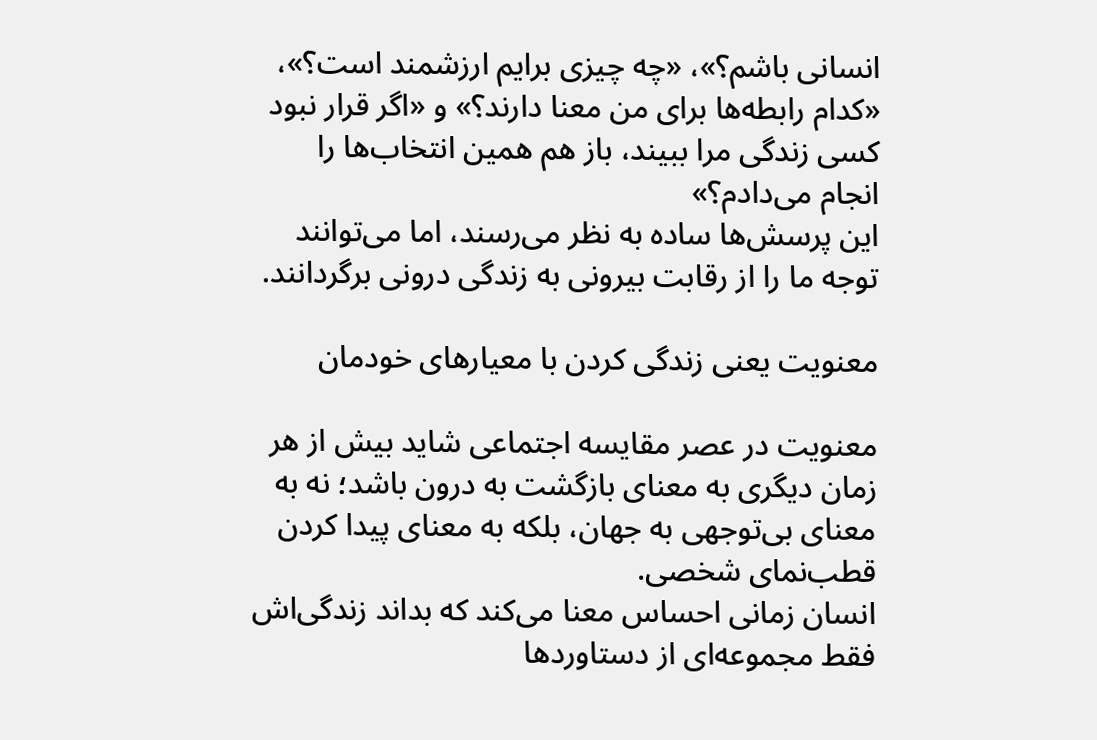انسانی باشم؟»، «چه چیزی برایم ارزشمند است؟»، «کدام رابطه‌ها برای من معنا دارند؟» و «اگر قرار نبود کسی زندگی مرا ببیند، باز هم همین انتخاب‌ها را انجام می‌دادم؟»
این پرسش‌ها ساده به نظر می‌رسند، اما می‌توانند توجه ما را از رقابت بیرونی به زندگی درونی برگردانند.

معنویت یعنی زندگی کردن با معیارهای خودمان

معنویت در عصر مقایسه اجتماعی شاید بیش از هر زمان دیگری به معنای بازگشت به درون باشد؛ نه به معنای بی‌توجهی به جهان، بلکه به معنای پیدا کردن قطب‌نمای شخصی.
انسان زمانی احساس معنا می‌کند که بداند زندگی‌اش فقط مجموعه‌ای از دستاوردها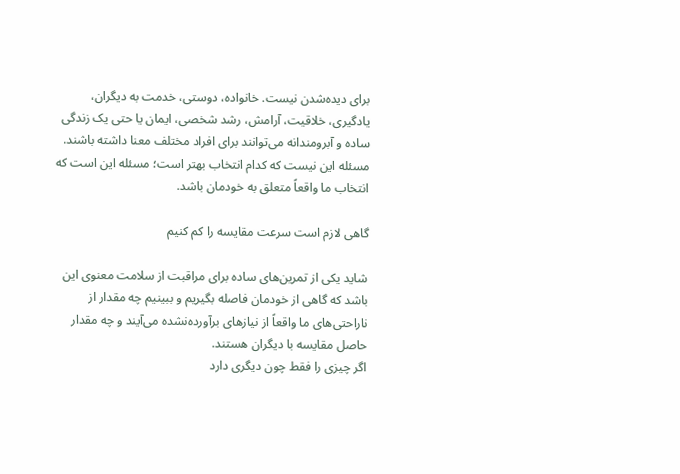برای دیده‌شدن نیست. خانواده، دوستی، خدمت به دیگران، یادگیری، خلاقیت، آرامش، رشد شخصی، ایمان یا حتی یک زندگی ساده و آبرومندانه می‌توانند برای افراد مختلف معنا داشته باشند.
مسئله این نیست که کدام انتخاب بهتر است؛ مسئله این است که انتخاب ما واقعاً متعلق به خودمان باشد.

گاهی لازم است سرعت مقایسه را کم کنیم

شاید یکی از تمرین‌های ساده برای مراقبت از سلامت معنوی این باشد که گاهی از خودمان فاصله بگیریم و ببینیم چه مقدار از ناراحتی‌های ما واقعاً از نیازهای برآورده‌نشده می‌آیند و چه مقدار حاصل مقایسه با دیگران هستند.
اگر چیزی را فقط چون دیگری دارد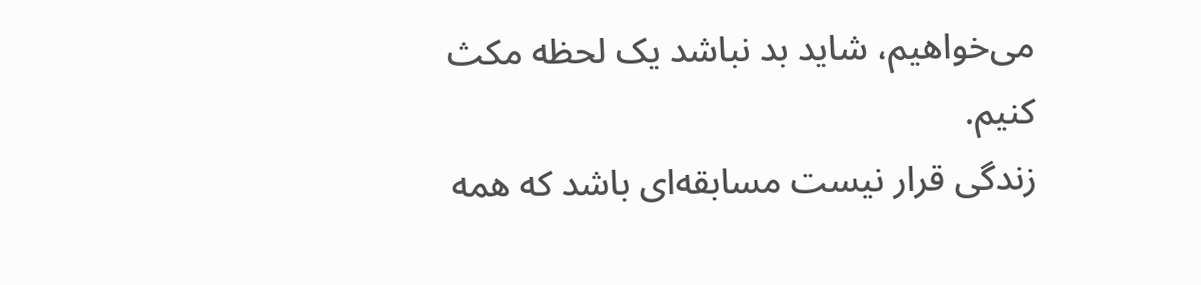می‌خواهیم، شاید بد نباشد یک لحظه مکث کنیم.
زندگی قرار نیست مسابقه‌ای باشد که همه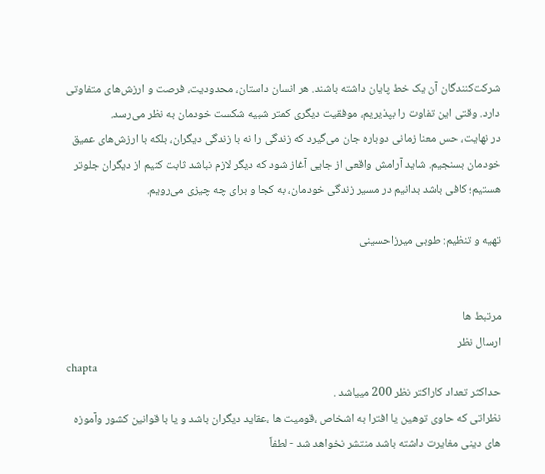شرکت‌کنندگان آن یک خط پایان داشته باشند. هر انسان داستان، محدودیت، فرصت و ارزش‌های متفاوتی دارد. وقتی این تفاوت را بپذیریم، موفقیت دیگری کمتر شبیه شکست خودمان به نظر می‌رسد.
در نهایت، حس معنا زمانی دوباره جان می‌گیرد که زندگی را نه با زندگی دیگران، بلکه با ارزش‌های عمیق خودمان بسنجیم. شاید آرامش واقعی از جایی آغاز شود که دیگر لازم نباشد ثابت کنیم از دیگران جلوتر هستیم؛ کافی باشد بدانیم در مسیر زندگی خودمان، به کجا و برای چه چیزی می‌رویم.

تهیه و تنظیم: طوبی میرزاحسینی


مرتبط ها
ارسال نظر
chapta
حداکثر تعداد کاراکتر نظر 200 ميياشد .
نظراتی که حاوی توهین یا افترا به اشخاص ،قومیت ها ،عقاید دیگران باشد و یا با قوانین کشور وآموزه های دینی مغایرت داشته باشد منتشر نخواهد شد - لطفاً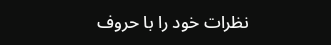نظرات خود را با حروف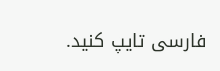فارسی تایپ کنید.